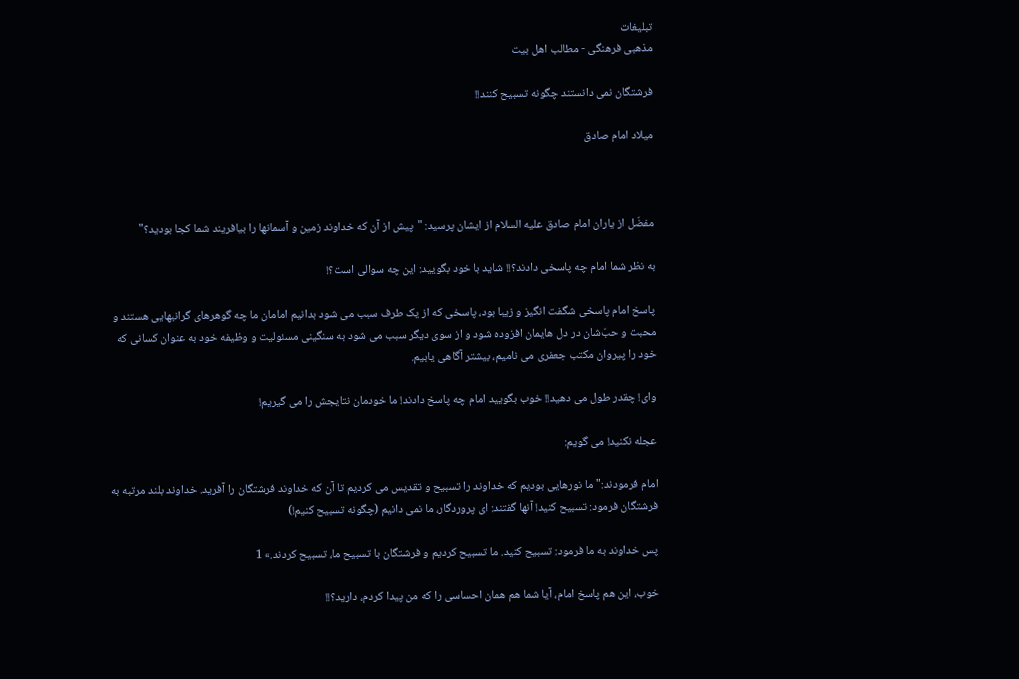تبلیغات
مذهبی فرهنگی - مطالب اهل بیت

فرشتگان نمی دانستند چگونه تسبیح کنند!!

میلاد امام صادق



مفضّل از یاران امام صادق علیه السلام از ایشان پرسید: "پیش از آن که خداوند زمین و آسمانها را بیافریند شما کجا بودید؟"

به نظر شما امام چه پاسخی دادند؟!! شاید با خود بگویید: این چه سوالی است؟!

پاسخ امام پاسخی شگفت انگیز و زیبا بود، پاسخی که از یک طرف سبب می شود بدانیم امامان ما چه گوهرهای گرانبهایی هستند و محبت و حبّ‌شان در دل هایمان افزوده شود و از سوی دیگر سبب می شود به سنگینی مسئولیت و وظیفه خود به عنوان کسانی که خود را پیروان مکتب جعفری می نامیم، بیشتر آگاهی یابیم.

وای! چقدر طول می دهید!! خوب بگویید امام چه پاسخ دادند! ما خودمان نتایجش را می گیریم!

عجله نکنید! می گویم:

امام فرمودند:"ما نورهایی بودیم که خداوند را تسبیح و تقدیس می کردیم تا آن که خداوند فرشتگان را آفرید. خداوند بلند مرتبه به فرشتگان فرمود: تسبیح کنید! آنها گفتند: ای پروردگار، ما نمی دانیم (چگونه تسبیح کنیم!)

پس خداوند به ما فرمود: تسبیح کنید. ما تسبیح کردیم و فرشتگان با تسبیح ما، تسبیح کردند.» 1

خوب، این هم پاسخ امام، آیا شما هم همان احساسی را که من پیدا کردم، دارید؟!!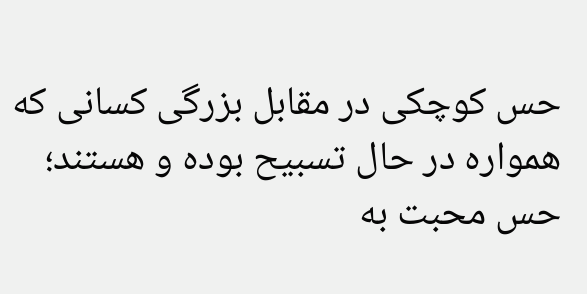حس کوچکی در مقابل بزرگی کسانی که همواره در حال تسبیح بوده و هستند؛ حس محبت به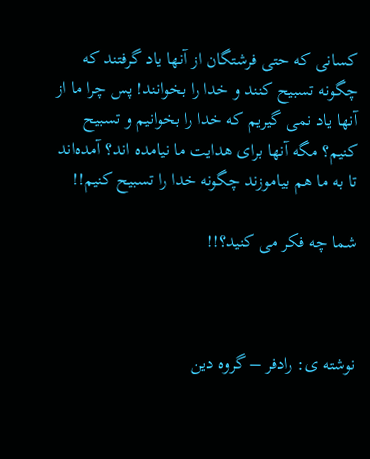کسانی که حتی فرشتگان از آنها یاد گرفتند که چگونه تسبیح کنند و خدا را بخوانند! پس چرا ما از آنها یاد نمی گیریم که خدا را بخوانیم و تسبیح کنیم؟ مگه آنها برای هدایت ما نیامده اند؟ آمده‌اند تا به ما هم بیاموزند چگونه خدا را تسبیح کنیم!!

شما چه فکر می کنید؟!!



نوشته ی: رادفر – گروه دین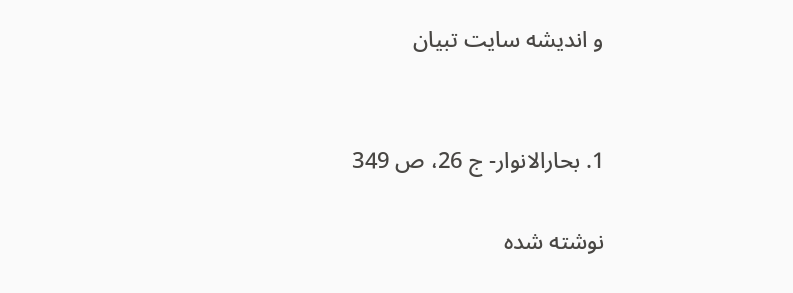و اندیشه سایت تبیان


1. بحارالانوار- ج 26، ص 349

نوشته شده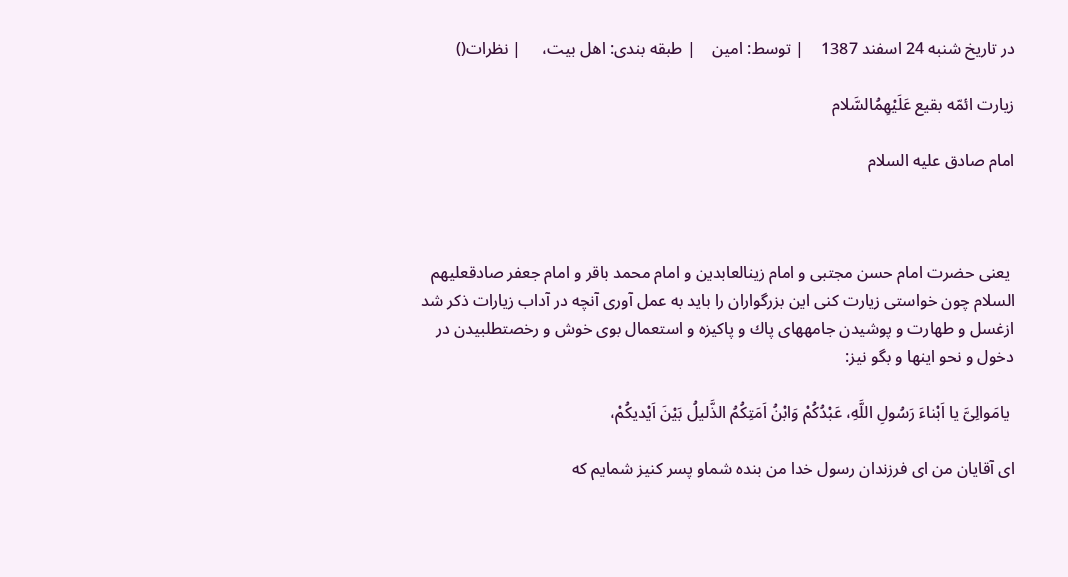در تاریخ شنبه 24 اسفند 1387    | توسط: امین    | طبقه بندی: اهل بیت،     | نظرات()

زیارت ائمّه بقیع عَلَیْهِمُالسَّلام

امام صادق علیه السلام



 یعنى حضرت امام حسن مجتبى و امام زینالعابدین و امام محمد باقر و امام جعفر صادقعلیهم السلام چون خواستى زیارت كنى این بزرگواران را باید به عمل آورى آنچه در آداب زیارات ذكر شد ازغسل و طهارت و پوشیدن جامههاى پاك و پاكیزه و استعمال بوى خوش و رخصتطلبیدن در دخول و نحو اینها و بگو نیز:

 یامَوالِىَّ یا اَبْناءَ رَسُولِ اللَّهِ، عَبْدُكُمْ وَابْنُ اَمَتِكُمُ الذَّلیلُ بَیْنَ اَیْدیكُمْ،

اى آقایان من اى فرزندان رسول خدا من بنده شماو پسر كنیز شمایم كه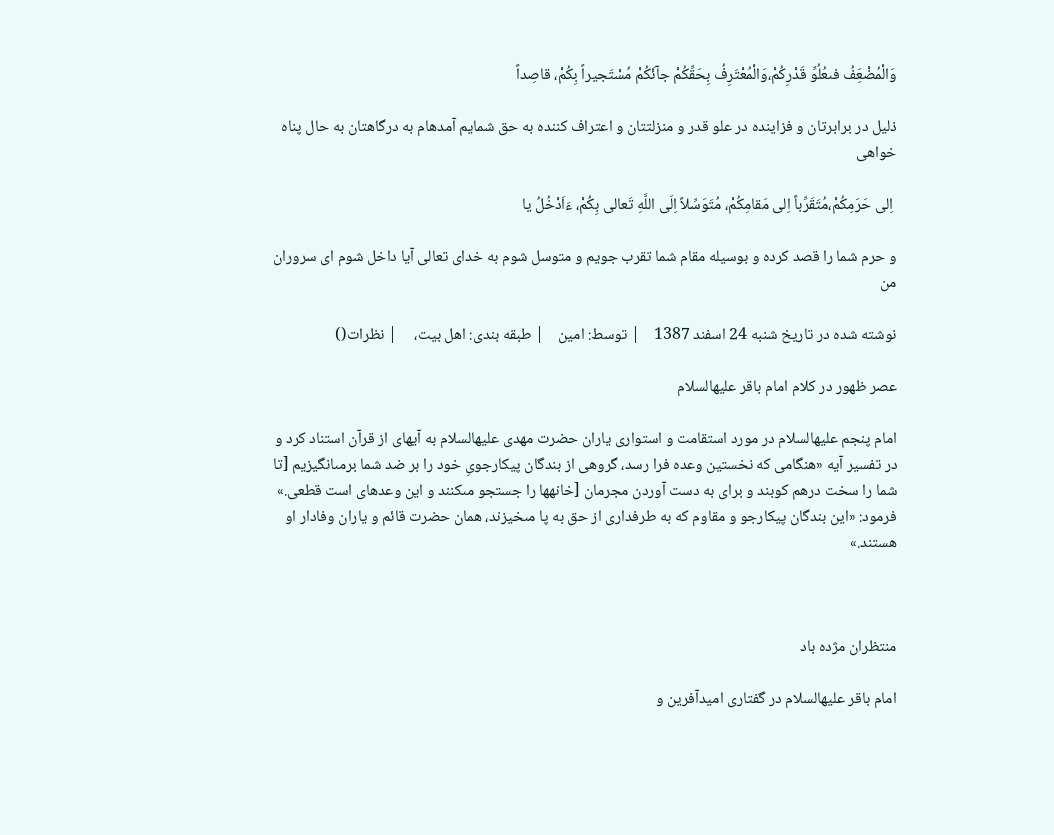وَالْمُضْعَِفُ فىعُلُوِّ قَدْرِكُمْ،وَالْمُعْتَرِفُ بِحَقِّكُمْ جآئَكُمْ مُسْتَجیراً بِكُمْ، قاصِداً

ذلیل در برابرتان و فزاینده در علو قدر و منزلتتان و اعتراف كننده به حق شمایم آمدهام به درگاهتان به حال پناه خواهى

 اِلى حَرَمِكُمْ،مُتَقَرِّباً اِلى مَقامِكُمْ، مُتَوَسِّلاً اِلَى اللَّهِ تَعالى بِكُمْ، ءَاَدْخُلُ یا

و حرم شما را قصد كرده و بوسیله مقام شما تقرب جویم و متوسل شوم به خداى تعالى آیا داخل شوم اى سروران من

نوشته شده در تاریخ شنبه 24 اسفند 1387    | توسط: امین    | طبقه بندی: اهل بیت،     | نظرات()

عصر ظهور در کلام امام باقر علیهالسلام

امام پنجم علیهالسلام در مورد استقامت و استوارى یاران حضرت مهدى علیهالسلام به آیهاى از قرآن استناد کرد و در تفسیر آیه «هنگامى که نخستین وعده فرا رسد، گروهى از بندگان پیکارجوىِ خود را بر ضد شما برمىانگیزیم [تا شما را سخت درهم کوبند و براى به دست آوردن مجرمان [خانهها را جستجو مىکنند و این وعدهاى است قطعى.» فرمود: «این بندگان پیکارجو و مقاوم که به طرفدارى از حق به پا مىخیزند، همان حضرت قائم و یاران وفادار او هستند.»



منتظران مژده باد

امام باقر علیهالسلام در گفتارى امیدآفرین و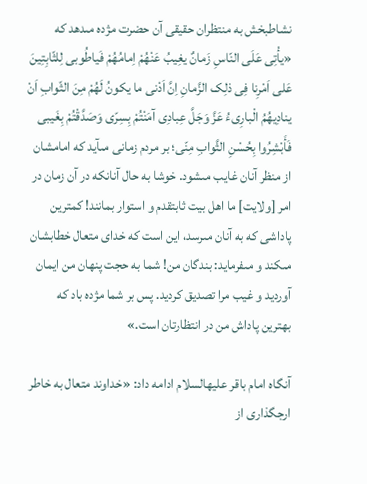نشاطبخش به منتظران حقیقى آن حضرت مژده مىدهد که «یأْتِى عَلَى النّاسِ زَمانٌ یغِیبُ عَنْهُمْ اِمامُهُمْ فَیاطُوبى لِلثّابِتِینَ عَلى اَمْرِنا فِى ذلِک الزَّمانِ اِنَّ اَدْنى ما یکونُ لَهُمْ مِنَ الثّوابِ اَنْ ینادِیهُمُ الْبارِىءُ عَزَّ وَجَلَّ عِبادِى آمَنْتُمْ بِسِرّى وَصَدَّقْتُمْ بِغَیبى فَأَبْشِرُوا بِحُسْنِ الثَّوابِ مِنّى؛ بر مردم زمانى مىآید که امامشان از منظر آنان غایب مىشود. خوشا به حال آنانکه در آن زمان در امر [ولایت] ما اهل بیت ثابتقدم و استوار بمانند! کمترین پاداشى که به آنان مىرسد، این است که خداى متعال خطابشان مىکند و مىفرماید: بندگان من! شما به حجت پنهان من ایمان آوردید و غیب مرا تصدیق کردید. پس بر شما مژده باد که بهترین پاداش من در انتظارتان است.»

آنگاه امام باقر علیهالسلام ادامه داد: «خداوند متعال به خاطر ارجگذارى از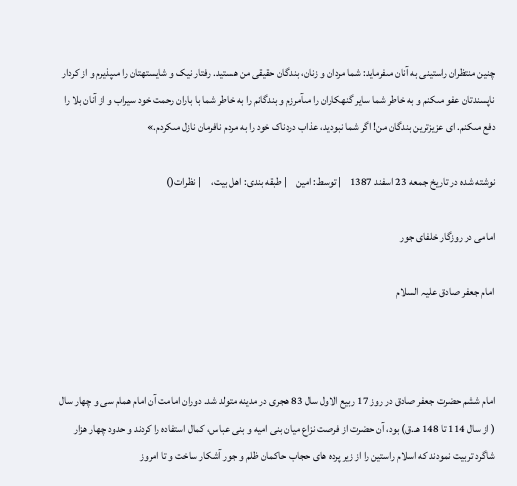چنین منتظران راستینى به آنان مىفرماید: شما مردان و زنان، بندگان حقیقى من هستید. رفتار نیک و شایستهتان را مىپذیرم و از کردار ناپسندتان عفو مىکنم و به خاطر شما سایر گنهکاران را مىآمرزم و بندگانم را به خاطر شما با باران رحمت خود سیراب و از آنان بلا را دفع مىکنم. اى عزیزترین بندگان من! اگر شما نبودید، عذاب دردناک خود را به مردم نافرمان نازل مىکردم.»

نوشته شده در تاریخ جمعه 23 اسفند 1387    | توسط: امین    | طبقه بندی: اهل بیت،     | نظرات()

امامی در روزگار خلفای جور

امام جعفر صادق علیہ السلام



امام ششم حضرت جعفر صادق در روز 17 ربیع الاول سال 83 هجری در مدینه متولد شد. دوران امامت آن امام همام سی و چهار سال ( از سال 114 تا 148 هـ.ق) بود، آن حضرت از فرصت نزاع میان بنی امیه و بنی عباس، کمال استفاده را کردند و حدود چهار هزار شاگرد تربیت نمودند که اسلام راستین را از زیر پرده های حجاب حاکمان ظلم و جور آشکار ساخت و تا امروز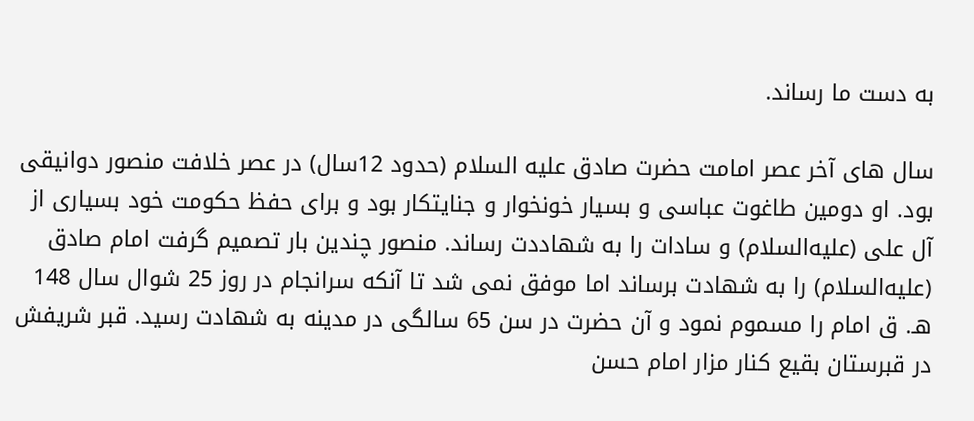به دست ما رساند.

سال های آخر عصر امامت حضرت صادق علیه السلام (حدود 12سال) در عصر خلافت منصور دوانیقی بود. او دومین طاغوت عباسی و بسیار خونخوار و جنایتکار بود و برای حفظ حکومت خود بسیاری از آل علی (علیه‌السلام) و سادات را به شهاددت رساند. منصور چندین بار تصمیم گرفت امام صادق (علیه‌السلام) را به شهادت برساند اما موفق نمی شد تا آنکه سرانجام در روز 25 شوال سال 148 هـ. ق امام را مسموم نمود و آن حضرت در سن 65 سالگی در مدینه به شهادت رسید. قبر شریفش در قبرستان بقیع کنار مزار امام حسن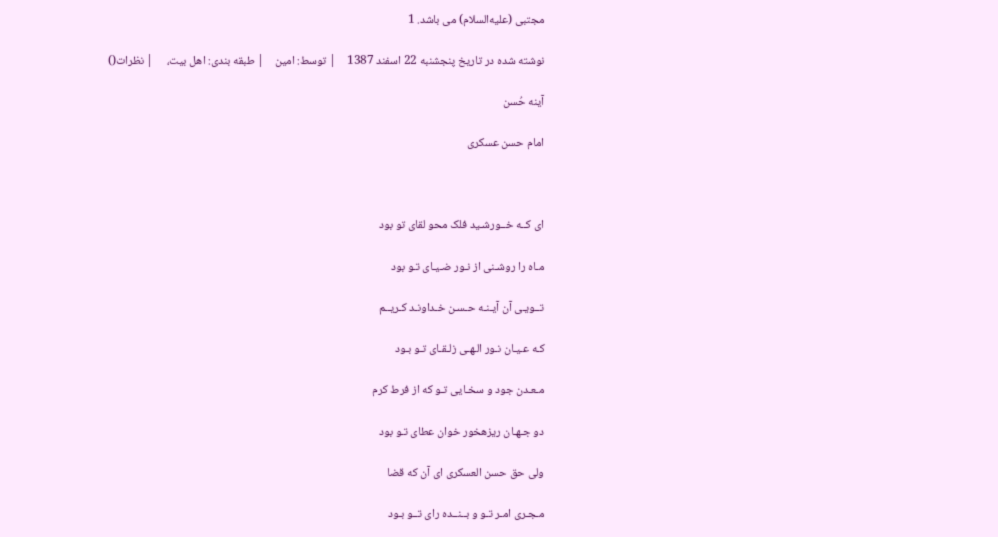مجتبی (علیه‌السلام) می باشد. 1

نوشته شده در تاریخ پنجشنبه 22 اسفند 1387    | توسط: امین    | طبقه بندی: اهل بیت،     | نظرات()

آینه حُسن

امام حسن عسکری



ای کــه خــورشـید فلک محو لقای تو بود

مـاه را روشـنی از نـور ضـیـای تـو بود

تــویـی آن آیـنـه حـسـن خـداونـد کـریــم

کـه عـیـان نـور الـهـی زلـقـای تـو بـود

مـعـدن جود و سخـایی تـو که از فرط کرم

دو جـهـان ریزهخور خوان عطای تـو بود

ولی حق حسن العسکری ای آن که قضا

مـجـری امـر تـو و بــنــده رای تــو بـود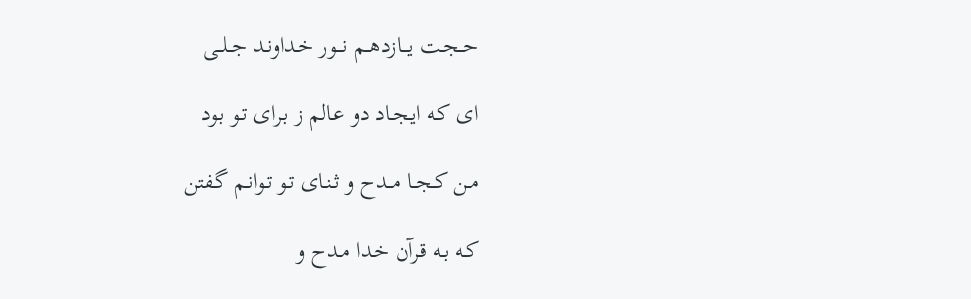حــجـت یـــازدهــم نـــور خـداونـد جــلــی

ای کـه ایـجـاد دو عـالم ز بـرای تـو بـود

مـن کـجــا مــدح و ثـنـای تـو تـوانـم گـفتن

کـه بـه قـرآن خـدا مـدح و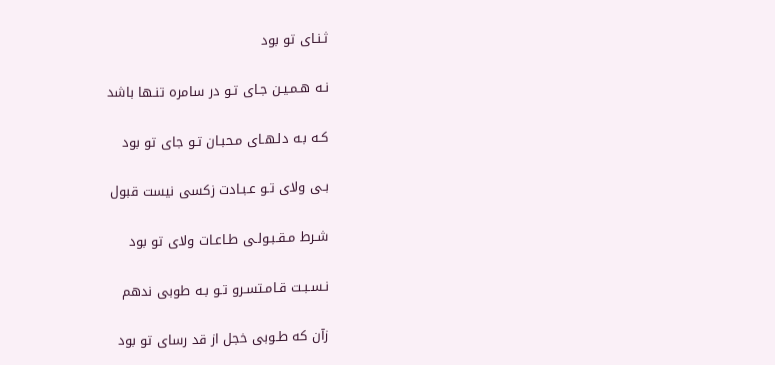ثـنـای تو بود

نـه هـمـیـن جـای تـو در سامره تنـها باشد

کـه بـه دلـهـای مـحبـان تـو جای تو بود

بـی ولای تـو عـبـادت زکسی نیست قبول

شـرط مـقـبـولـی طـاعـات ولای تو بود

نـسـبـت قـامـتسـرو تـو بـه طوبی ندهم

زآن که طـوبی خجل از قد رسای تو بود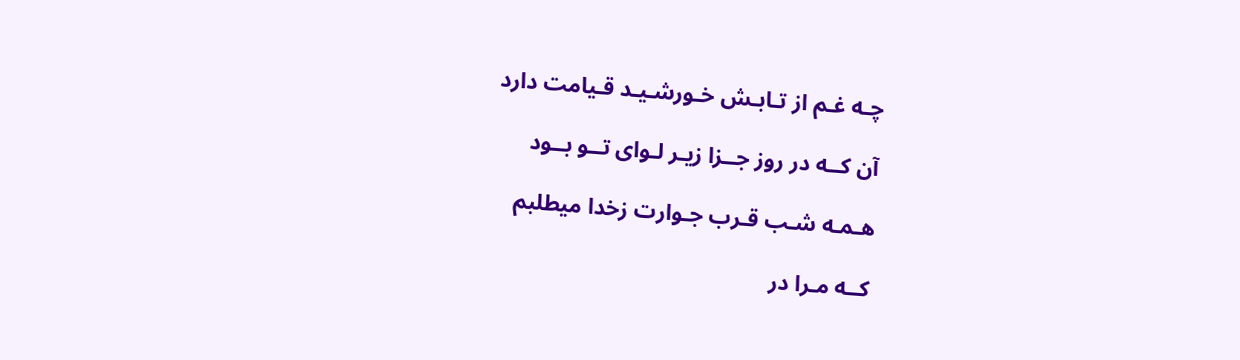چـه غـم از تـابـش خـورشـیـد قـیامت دارد

آن کــه در روز جــزا زیـر لـوای تــو بــود

هـمـه شـب قـرب جـوارت زخدا میطلبم

کــه مـرا در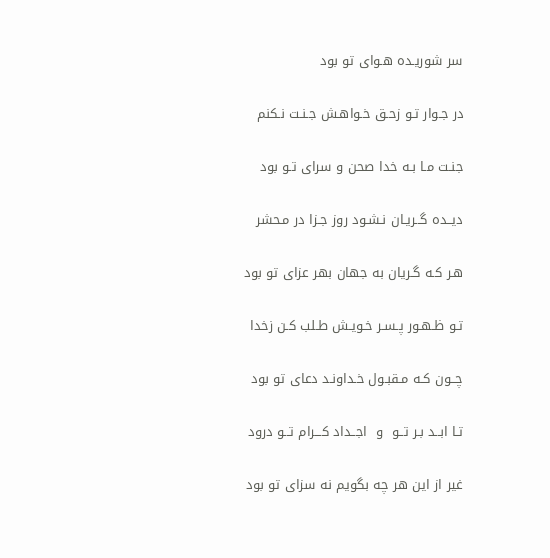سر شوریـده هـوای تو بود

در جـوار تـو زحـق خـواهـش جـنـت نـکنم

جنـت مـا بـه خدا صحن و سرای تـو بود

دیــده گــریـان نـشـود روز جـزا در مـحشر

هـر کـه گـریان به جهان بهر عزای تو بود

تـو ظـهـور پـسـر خـویـش طـلب کـن زخدا

چــون کـه مـقبـول خـداونـد دعای تو بود

تـا ابــد بـر تــو  و  اجــداد کـــرام تــو درود

غیر از این هر چه بگویم نه سزای تو بود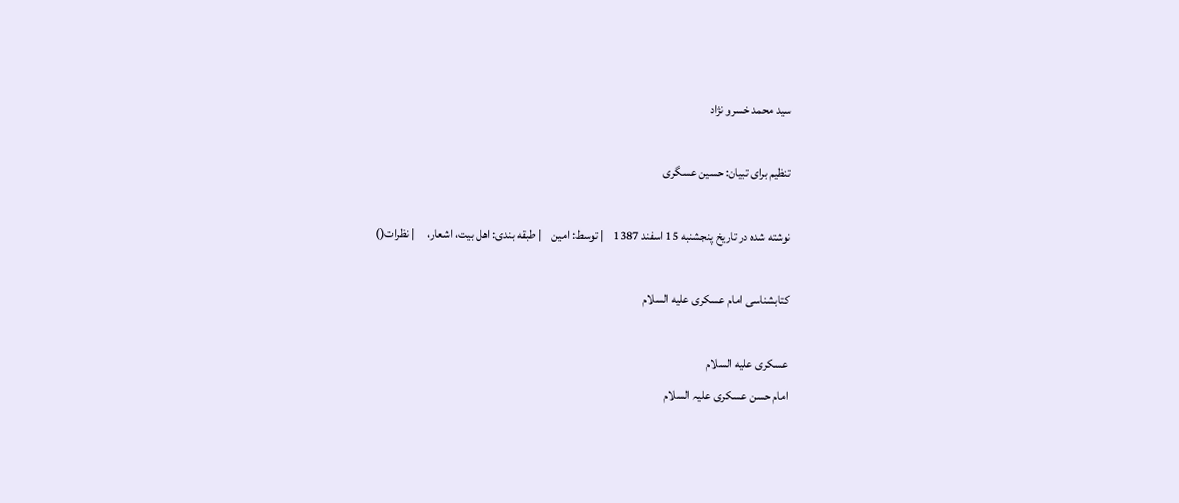سید محمد خسرو نژاد

تنظیم برای تبیان: حسین عسگری

نوشته شده در تاریخ پنجشنبه 15 اسفند 1387    | توسط: امین    | طبقه بندی: اهل بیت، اشعار،     | نظرات()

کتابشناسی امام عسکری علیه السلام

عسکری علیه السلام
امام حسن عسکری علیہ السلام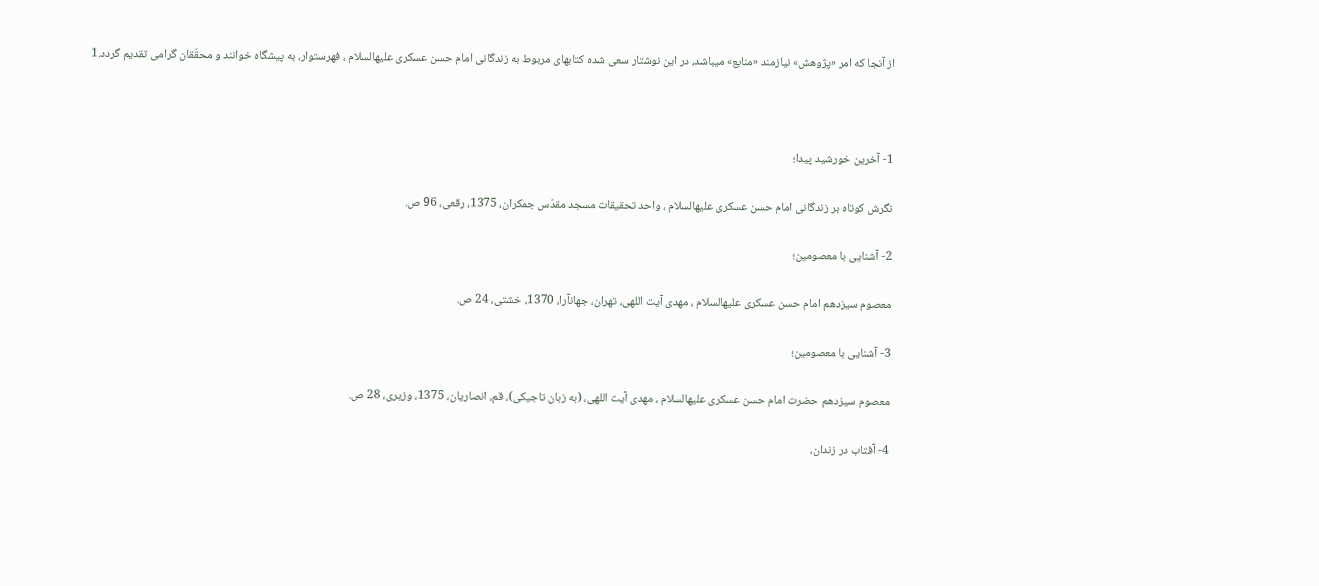از آنجا که امر «پژوهش» نیازمند «منابع» میباشد، در این نوشتار سعی شده کتابهای مربوط به زندگانی امام حسن عسکری علیهالسلام ، فهرستوار، به پیشگاه خوانند و محقّقان گرامی تقدیم گردد.1



1- آخرین خورشید پیدا؛

نگرش کوتاه بر زندگانی امام حسن عسکری علیهالسلام ، واحد تحقیقات مسجد مقدّس جمکران، 1375، رقعی، 96 ص.

2- آشنایی با معصومین؛

معصوم سیزدهم امام حسن عسکری علیهالسلام ، مهدی آیت اللهی، تهران، جهانآرا، 1370، خشتی، 24 ص.

3- آشنایی با معصومین؛

معصوم سیزدهم حضرت امام حسن عسکری علیهالسلام ، مهدی آیت اللهی، (به زبان تاجیکی)، قم، انصاریان، 1375، وزیری، 28 ص.

4- آفتاب در زندان،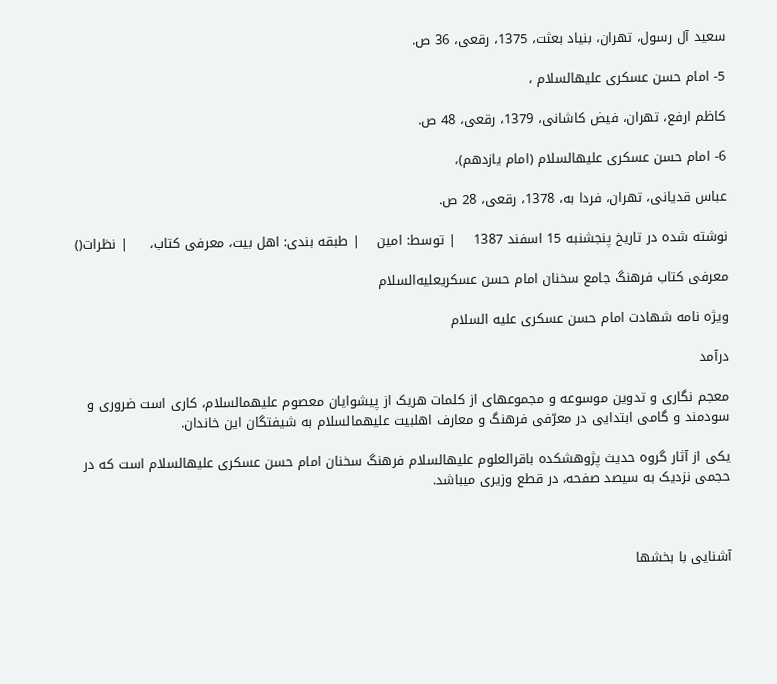سعید آل رسول، تهران، بنیاد بعثت، 1375، رقعی، 36 ص.

5- امام حسن عسکری علیهالسلام ،

کاظم ارفع، تهران، فیض کاشانی، 1379، رقعی، 48 ص.

6- امام حسن عسکری علیهالسلام (امام یازدهم)،

عباس قدیانی، تهران، فردا به، 1378، رقعی، 28 ص.

نوشته شده در تاریخ پنجشنبه 15 اسفند 1387    | توسط: امین    | طبقه بندی: اهل بیت، معرفی كتاب،     | نظرات()

معرفی كتاب فرهنگ جامع سخنان امام حسن عسکریعلیه‌السلام

ویژه نامه شهادت امام حسن عسكری علیه السلام

درآمد

معجم نگاری و تدوین موسوعه و مجموعهای از کلمات هریک از پیشوایان معصوم علیهمالسلام، کاری است ضروری و سودمند و گامی ابتدایی در معرّفی فرهنگ و معارف اهلبیت علیهمالسلام به شیفتگان این خاندان.

یکی از آثار گروه حدیث پژوهشکده باقرالعلوم علیهالسلام فرهنگ سخنان امام حسن عسکری علیهالسلام است که در حجمی نزدیک به سیصد صفحه، در قطع وزیری میباشد.



آشنایی با بخشها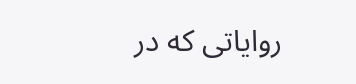روایاتی که در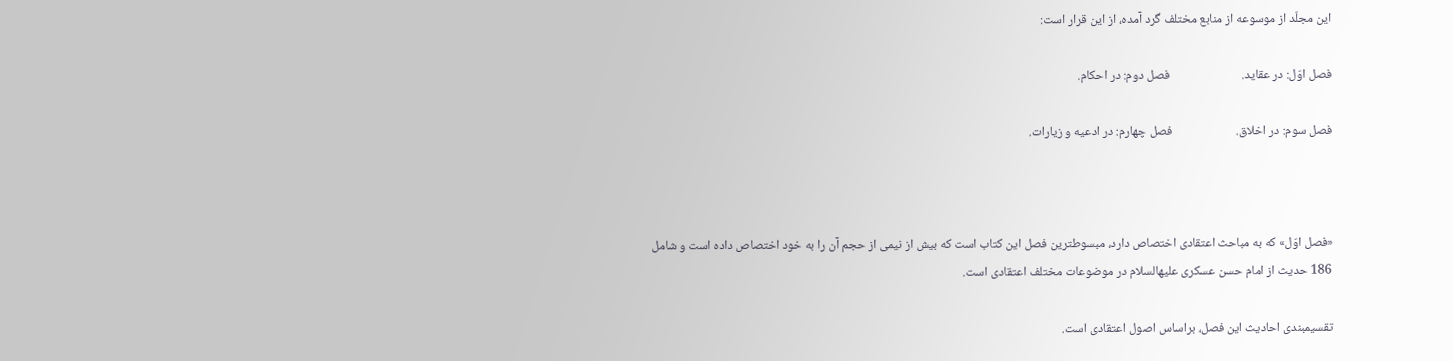این مجلّد از موسوعه از منابع مختلف گرد آمده، از این قرار است:

فصل اوّل: در عقاید.                         فصل دوم: در احکام.

فصل سوم: در اخلاق.                      فصل چهارم: در ادعیه و زیارات.



«فصل اوّل» که به مباحث اعتقادی اختصاص دارد، مبسوطترین فصل این کتاب است که بیش از نیمی از حجم آن را به خود اختصاص داده است و شامل 186 حدیث از امام حسن عسکری علیهالسلام در موضوعات مختلف اعتقادی است.

تقسیمبندی احادیث این فصل، براساس اصول اعتقادی است.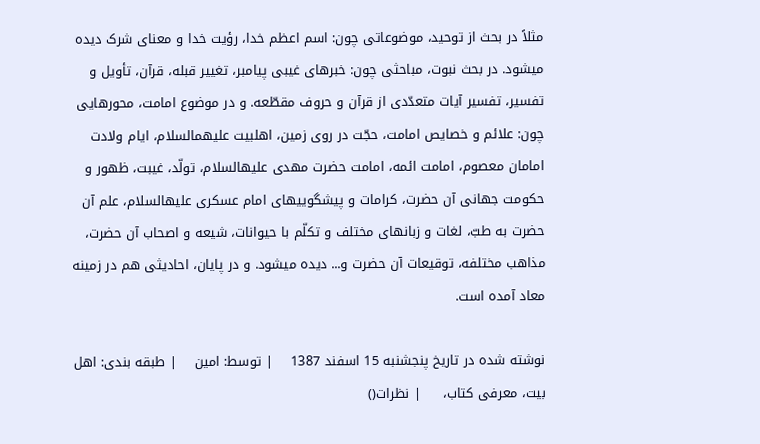مثلاً در بحث از توحید، موضوعاتی چون: اسم اعظم خدا، رؤیت خدا و معنای شرک دیده میشود. در بحث نبوت، مباحثی چون: خبرهای غیبی پیامبر، تغییر قبله، قرآن، تأویل و تفسیر، تفسیر آیات متعدّدی از قرآن و حروف مقطّعه. و در موضوع امامت، محورهایی چون: علائم و خصایص امامت، حجّت در روی زمین، اهلبیت علیهمالسلام، ایام ولادت امامان معصوم، امامت ائمه، امامت حضرت مهدی علیهالسلام، تولّد، غیبت، ظهور و حکومت جهانی آن حضرت، کرامات و پیشگوییهای امام عسکری علیهالسلام، علم آن حضرت به طبّ، لغات و زبانهای مختلف و تکلّم با حیوانات، شیعه و اصحاب آن حضرت، مذاهب مختلفه، توقیعات آن حضرت و... دیده میشود. و در پایان، احادیثی هم در زمینه معاد آمده است.

نوشته شده در تاریخ پنجشنبه 15 اسفند 1387    | توسط: امین    | طبقه بندی: اهل بیت، معرفی كتاب،     | نظرات()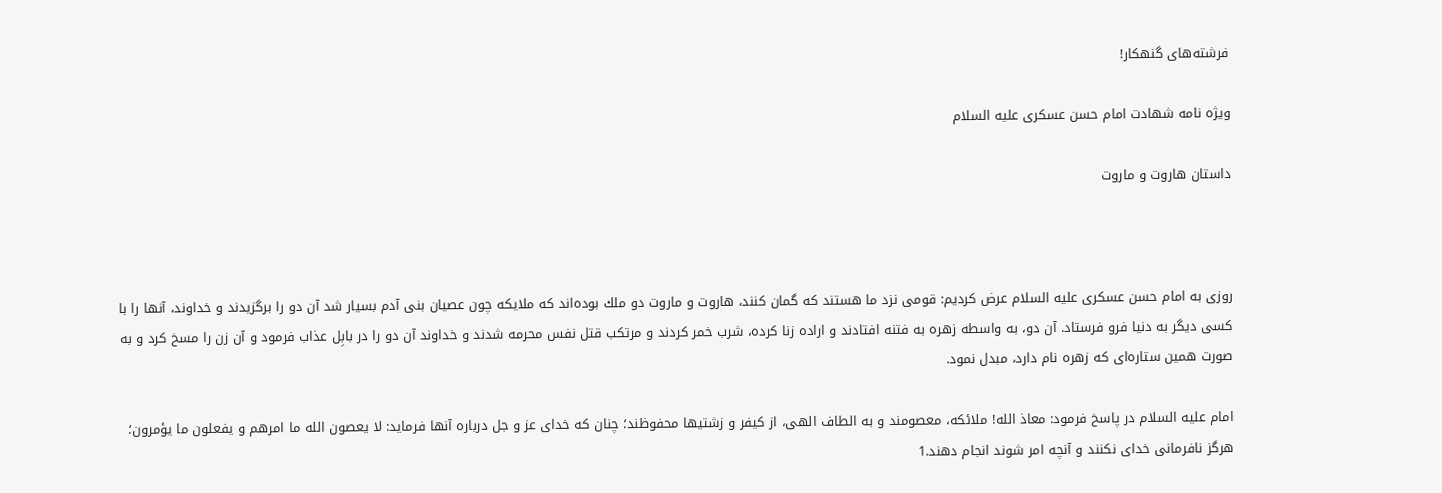فرشته‌های گنهكار!

ویژه نامه شهادت امام حسن عسكری علیه السلام

داستان هاروت و ماروت



روزی به امام حسن عسكری علیه السلام عرض كردیم: قومی نزد ما هستند كه گمان كنند، هاروت و ماروت دو ملك بوده‌اند كه ملایكه چون عصیان بنی آدم بسیار شد آن دو را برگزیدند و خداوند، آنها را با كسی دیگر به دنیا فرو فرستاد. آن دو، به واسطه زهره به فتنه افتادند و اراده زنا كرده، شرب خمر كردند و مرتكب قتل نفس محرمه شدند و خداوند آن دو را در بابِل عذاب فرمود و آن زن را مسخ كرد و به صورت همین ستاره‌ای كه زهره نام دارد، مبدل نمود.

امام علیه السلام در پاسخ فرمود: معاذ الله! ملائكه، معصومند و به الطاف الهی، از كیفر و زشتیها محفوظند؛ چنان كه خدای عز و جل درباره آنها فرماید: لا یعصون الله ما امرهم و یفعلون ما یؤمرون؛ هرگز نافرمانی خدای نكنند و آنچه امر شوند انجام دهند.1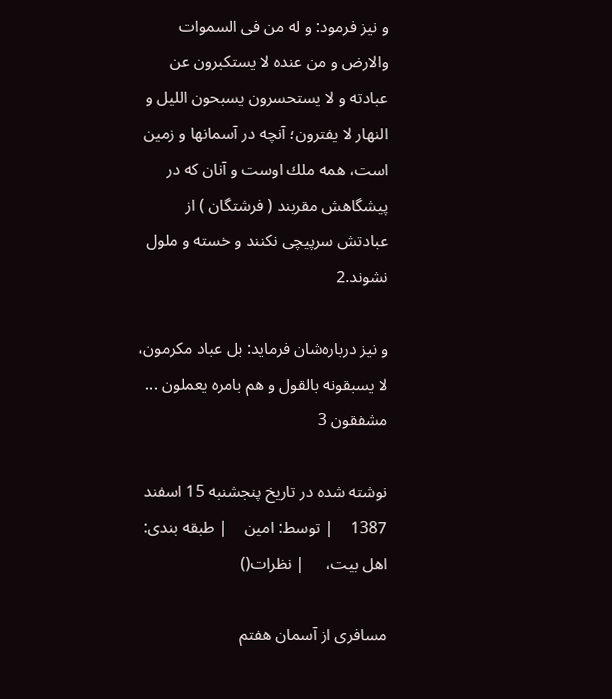و نیز فرمود: و له من فی السموات والارض و من عنده لا یستكبرون عن عبادته و لا یستحسرون یسبحون اللیل و النهار لا یفترون؛ آنچه در آسمانها و زمین است، همه ملك اوست و آنان كه در پیشگاهش مقربند ( فرشتگان ) از عبادتش سرپیچی نكنند و خسته و ملول نشوند.2

و نیز درباره‌شان فرماید: بل عباد مكرمون، لا یسبقونه بالقول و هم بامره یعملون ... مشفقون 3

نوشته شده در تاریخ پنجشنبه 15 اسفند 1387    | توسط: امین    | طبقه بندی: اهل بیت،     | نظرات()

مسافری از آسمان هفتم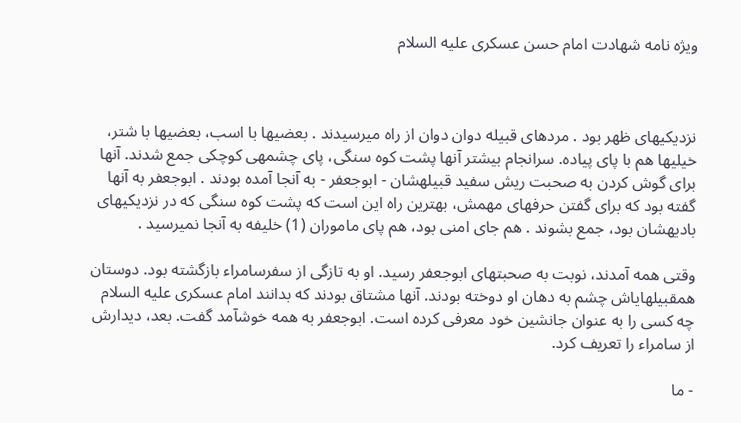ویژه نامه شهادت امام حسن عسكری علیه السلام



نزدیکیهای ظهر بود . مردهای قبیله دوان دوان از راه میرسیدند . بعضیها با اسب، بعضیها با شتر، خیلیها هم با پای پیاده. سرانجام بیشتر آنها پشت کوه سنگی، پای چشمهی کوچکی جمع شدند. آنها برای گوش کردن به صحبت ریش سفید قبیلهشان - ابوجعفر - به آنجا آمده بودند . ابوجعفر به آنها گفته بود که برای گفتن حرفهای مهمش، بهترین راه این است که پشت کوه سنگی که در نزدیکیهای بادیهشان بود، جمع بشوند . هم جای امنی بود، هم پای ماموران (1) خلیفه به آنجا نمیرسید .

وقتی همه آمدند، نوبت به صحبتهای ابوجعفر رسید. او به تازگی از سفرسامراء بازگشته بود. دوستان همقبیلهایاش چشم به دهان او دوخته بودند. آنها مشتاق بودند که بدانند امام عسکری علیه السلام چه کسی را به عنوان جانشین خود معرفی کرده است. ابوجعفر به همه خوشآمد گفت. بعد، دیدارش از سامراء را تعریف کرد.

- ما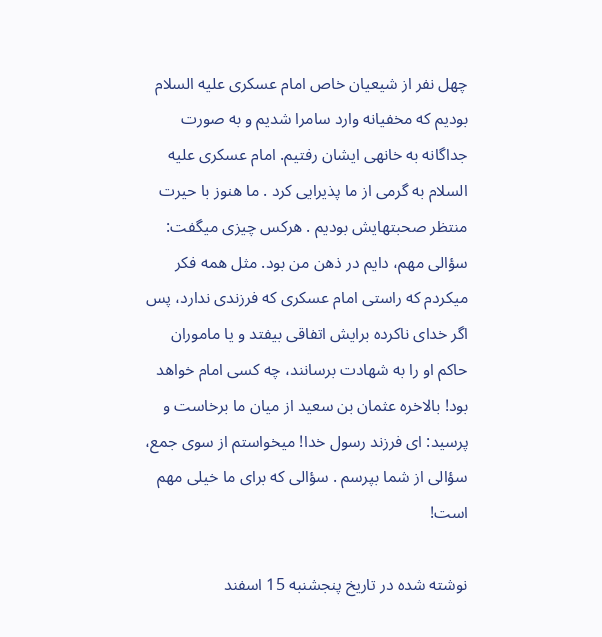چهل نفر از شیعیان خاص امام عسکری علیه السلام بودیم که مخفیانه وارد سامرا شدیم و به صورت جداگانه به خانهی ایشان رفتیم. امام عسکری علیه السلام به گرمی از ما پذیرایی کرد . ما هنوز با حیرت منتظر صحبتهایش بودیم . هرکس چیزی میگفت: سؤالی مهم، دایم در ذهن من بود. مثل همه فکر میکردم که راستی امام عسکری که فرزندی ندارد، پس اگر خدای ناکرده برایش اتفاقی بیفتد و یا ماموران حاکم او را به شهادت برسانند، چه کسی امام خواهد بود! بالاخره عثمان بن سعید از میان ما برخاست و پرسید: ای فرزند رسول خدا! میخواستم از سوی جمع، سؤالی از شما بپرسم . سؤالی که برای ما خیلی مهم است!

نوشته شده در تاریخ پنجشنبه 15 اسفند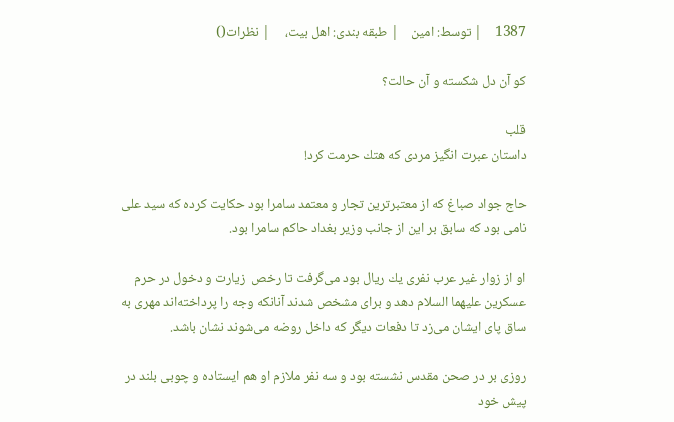1387    | توسط: امین    | طبقه بندی: اهل بیت،     | نظرات()

كو آن دل شكسته و آن حالت؟

قلب
داستان عبرت انگیز مردی كه هتك حرمت كرد!

حاج جواد صباغ كه از معتبرترین تجار و معتمد سامرا بود حكایت كرده‌ كه سید علی نامی بود كه سابق بر این از جانب وزیر بغداد حاكم سامرا بود.

او از زوار غیر عرب نفری یك ریال بود می‌گرفت تا رخص ‍ زیارت و دخول در حرم عسكرین علیهما السلام دهد و برای مشخص شدند آنانكه وجه را پرداخته‌اند مهری به ساق پای ایشان می‌زد تا دفعات دیگر كه داخل روضه می‌شوند نشان باشد.

روزی بر در صحن مقدس نشسته بود و سه نفر ملازم او هم ایستاده و چوبی بلند در پیش خود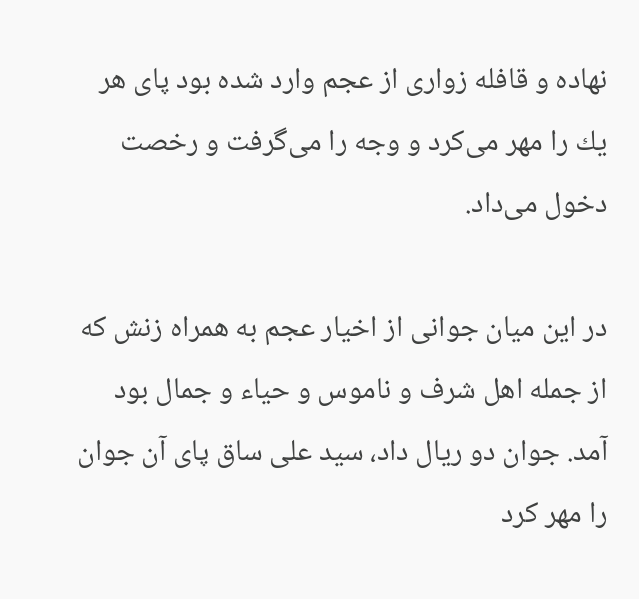نهاده و قافله زواری از عجم وارد شده بود پای هر یك را مهر می‌كرد و وجه را می‌گرفت و رخصت دخول می‌داد.

در این میان جوانی از اخیار عجم به همراه زنش كه از جمله اهل شرف و ناموس و حیاء و جمال بود آمد. جوان دو ریال داد، سید علی ساق پای آن جوان را مهر كرد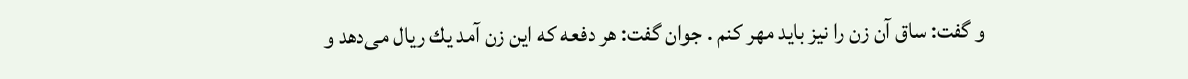و گفت: ساق آن زن را نیز باید مهر كنم . جوان گفت: هر دفعه كه این زن آمد یك ریال می‌دهد و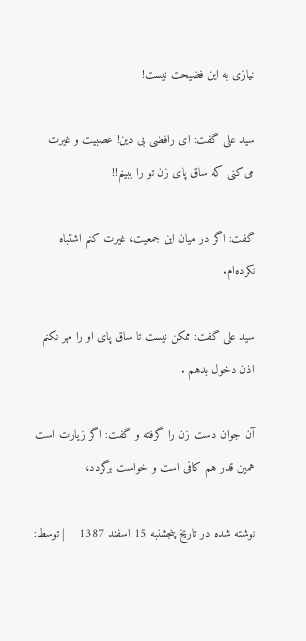نیازی به این فضیحت نیست!

سید علی گفت: ای رافضی بی دین! عصبیت و غیرت می‌كنی كه ساق پای زن تو را ببینم!!

گفت: اگر در میان این جمعیت، غیرت كنم اشتباه نكرده‌ام.

سید علی گفت: ممكن نیست تا ساق پای او را مهر نكنم اذن دخول بدهم .

آن جوان دست زن را گرفته و گفت: اگر زیارت است همین قدر هم كافی است و خواست برگردد،

نوشته شده در تاریخ پنجشنبه 15 اسفند 1387    | توسط: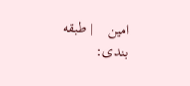امین    | طبقه بندی: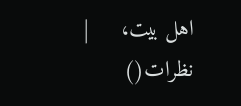اهل بیت،     | نظرات()